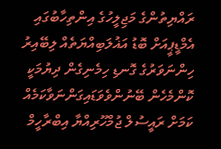ރައްޔިތުންގެ މަޖިލީހުގެ އިންތިހާބުގައި އެމްޑީޕީއަށް ބޮޑު އަޣުލަބިއްޔަތެއް ލިބޭއިރު ހިންނަވަރުގެ ގޮނޑި ހިމެނިގެން ދިޔުމަކީ ކޮންމެހެން ބޭނުންވެވަޑައިގަންނަވާކަމެއް ކަމަށް ރައީސުލް ޖުމްހޫރިއްޔާ އިބްރާހީމް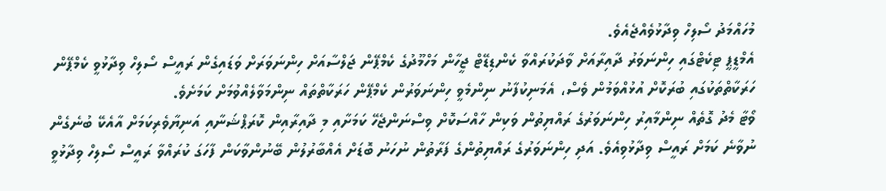މުހައްމަދު ސޯލިހް ވިދާޅުވެއްޖެއެވެ.
އެމްޑީޕީ ޓިކެޓްގައި ހިންނަވަރު ދާއިރާއަށް ވާދަކުރައްވާ ކެންޑިޑޭޓް ޖީހާން މަހްމޫދުގެ ކެމްޕޭން ޖަލްސާއަށް ހިންނަވަރަށް ވަޑައިގެން ރައީސް ސޯލިހް ވިދާޅުވީ ކެމްޕޭން ހަރަކާތްތަކުގައި ބުރަކޮށް އުޅުއްވަމުން ވެސް، އެމަނިކުފާނު ނިންމެވީ ހިންނަވަރުން ކެމްޕޭން ހަރަކާތްތައް ނިންމަވާލެއްވުމަށް ކަމަށެވެ.
ވޯޓާ މެދު ގޮތެއް ނިންމާއިރު ހިންނަވަރުގެ ރައްޔިތުން ވަކިން ހާއްސަކޮށް ވިސްނަންޖެހޭ ކަމަށާއި މި ދާއިރާއިން ކޮރަޕްޝަނާއި އަނިޔާވެރިކަމަށް އާއެކޭ ބުނެގެން ނުވާނެ ކަމަށް ރައީސް ވިދާޅުވިއެވެ. އަދި ހިންނަވަރުގެ ރައްޔިތުންގެ ފަރާތުން ނުހަނު ބޮޑަށް އެއްބާރުލުން ބޭނުންވާކަން ފާހަގަ ކުރައްވާ ރައީސް ސޯލިހް ވިދާޅުވީ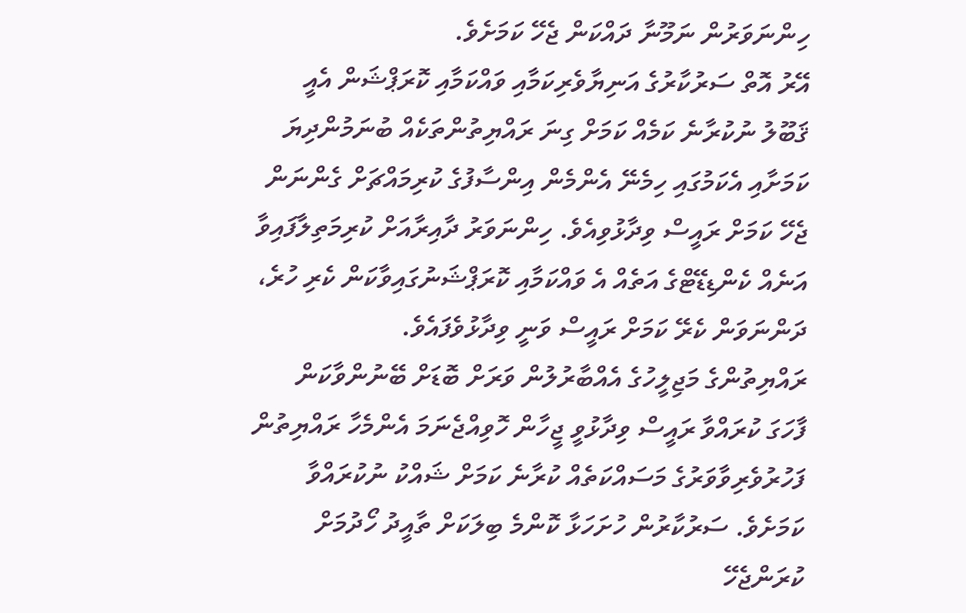ހިންނަވަރުން ނަމޫނާ ދައްކަން ޖެހޭ ކަމަށެވެ.
އޭރު އޮތް ސަރުކާރުގެ އަނިޔާވެރިކަމާއި ވައްކަމާއި ކޮރަޕްޝަން އެއީ ޤަބޫލު ނުކުރާނެ ކަމެއް ކަމަށް ގިނަ ރައްޔިތުންތަކެއް ބުނަމުންދިޔަ ކަމަށާއި އެކަމުގައި ހިމެނޭ އެންމެން އިންސާފުގެ ކުރިމައްޗަށް ގެންނަން ޖެހޭ ކަމަށް ރައީސް ވިދާޅުވިއެވެ. ހިންނަވަރު ދާއިރާއަށް ކުރިމަތިލާފައިވާ އަނެއް ކެންޑިޑޭޓްގެ އަތެއް އެ ވައްކަމާއި ކޮރަޕްޝަނުގައިވާކަން ކެރި ހުރެ، ދަންނަވަން ކެރޭ ކަމަށް ރައީސް ވަނީ ވިދާޅުވެފައެވެ.
ރައްޔިތުންގެ މަޖިލީހުގެ އެއްބާރުލުން ވަރަށް ބޮޑަށް ބޭނުންވާކަން ފާހަގަ ކުރައްވާ ރައީސް ވިދާޅުވީ ޖީހާން ހޮވިއްޖެނަމަ އެންމެހާ ރައްޔިތުން ފަހުރުވެރިވާވަރުގެ މަސައްކަތެއް ކުރާނެ ކަމަށް ޝައްކު ނުކުރައްވާ ކަމަށެވެ. ސަރުކާރުން ހުށަހަޅާ ކޮންމެ ބިލަކަށް ތާއީދު ހޯދުމަށް ކުރަންޖެހޭ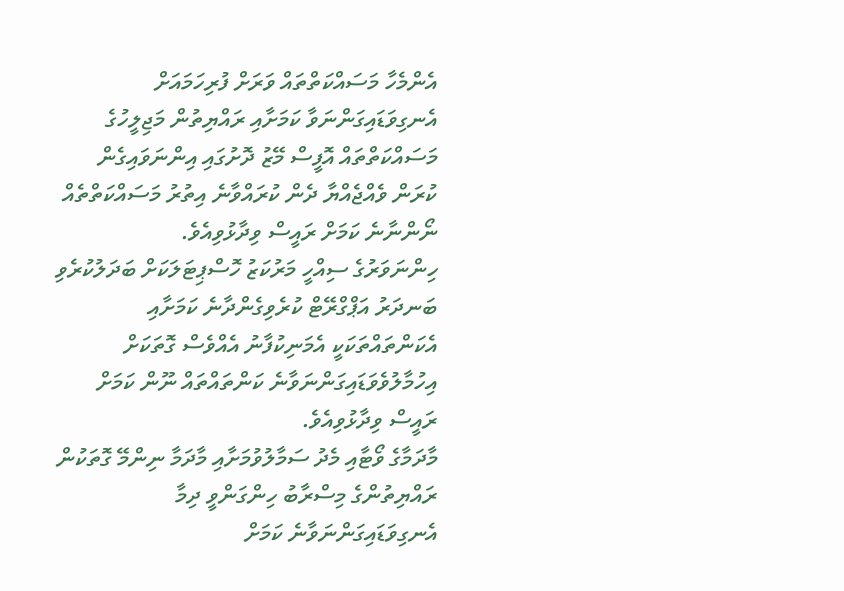އެންމެހާ މަސައްކަތްތައް ވަރަށް ފުރިހަމައަށް އެނގިވަޑައިގަންނަވާ ކަމަށާއި ރައްޔިތުން މަޖިލީހުގެ މަސައްކަތްތައް އޮފީސް މޭޒު ދޮށުގައި އިންނަވައިގެން ކުރަން ވެއްޖެއްޔާ ދެން ކުރައްވާނެ އިތުރު މަސައްކަތްތެއް ނޯންނާނެ ކަމަށް ރައީސް ވިދާޅުވިއެވެ.
ހިންނަވަރުގެ ސިއްހީ މަރުކަޒު ހޮސްޕިޓަލަކަށް ބަދަލުކުރެވި ބަނދަރު އަޕްގްރޭޓް ކުރެވިގެންދާނެ ކަމަށާއި އެކަންތައްތަކަކީ އެމަނިކުފާނު އެއްވެސް ގޮތަކަށް އިހުމާލުވެވަޑައިގަންނަވާނެ ކަންތައްތައް ނޫން ކަމަށް ރައީސް ވިދާޅުވިއެވެ.
މާދަމާގެ ވޯޓާއި މެދު ސަމާލުވުމަށާއި މާދަމާ ނިންމޭ ގޮތަކުން ރައްޔިތުންގެ މިސްރާބު ހިންގަންވީ ދިމާ އެނގިވަޑައިގަންނަވާނެ ކަމަށް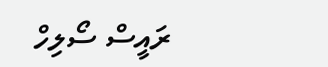ރައީސް ސޯލިހް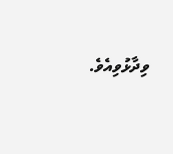ވިދާޅުވިއެވެ.